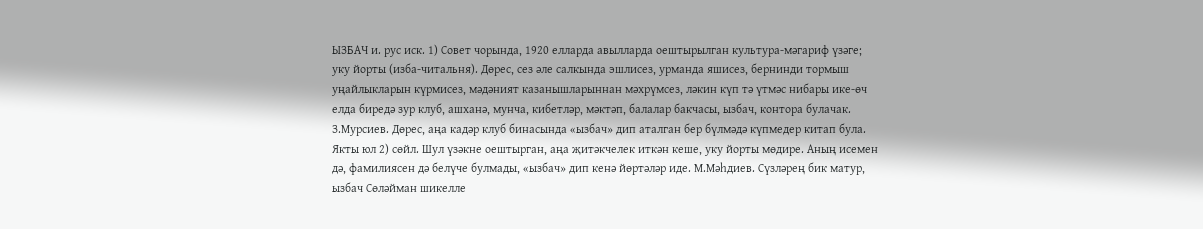ЫЗБАЧ и. рус иск. 1) Совет чорында, 1920 елларда авылларда оештырылган культура-мәгариф үзәге; уку йорты (изба-читальня). Дөрес, сез әле салкында эшлисез, урманда яшисез, бернинди тормыш уңайлыкларын күрмисез, мәдәният казанышларыннан мәхрүмсез, ләкин күп тә үтмәс нибары ике-өч елда биредә зур клуб, ашханә, мунча, кибетләр, мәктәп, балалар бакчасы, ызбач, контора булачак. З.Мурсиев. Дөрес, аңа кадәр клуб бинасында «ызбач» дип аталган бер бүлмәдә күпмедер китап була. Якты юл 2) сөйл. Шул үзәкне оештырган, аңа җитәкчелек иткән кеше, уку йорты мөдире. Аның исемен дә, фамилиясен дә белүче булмады, «ызбач» дип кенә йөртәләр иде. М.Мәһдиев. Сүзләрең бик матур, ызбач Сөләйман шикелле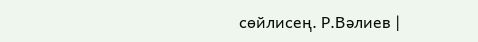сөйлисең. Р.Вәлиев |